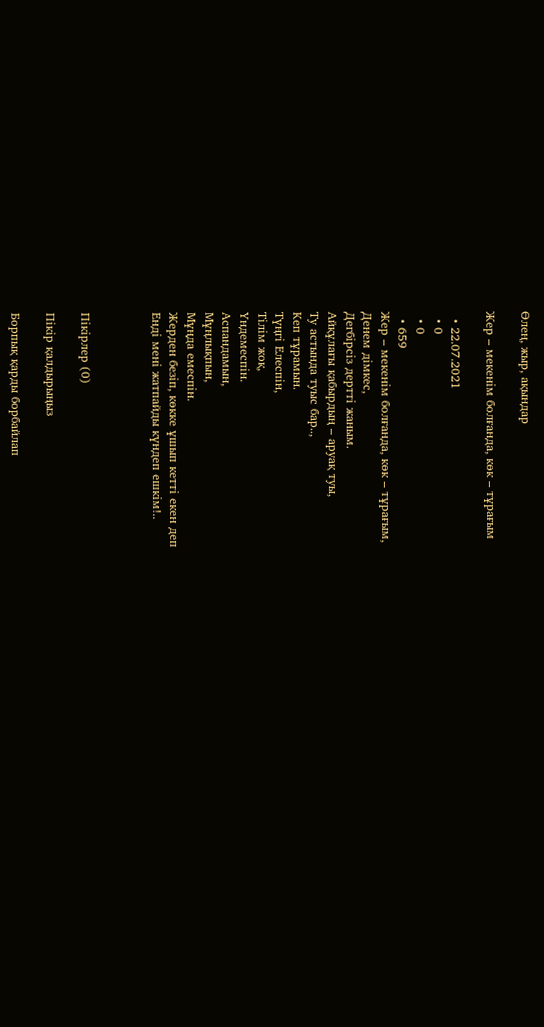Өлең, жыр, ақындар

Жер – мекенім болғанда, көк – тұрағым

  • 22.07.2021
  • 0
  • 0
  • 659
Жер – мекенім болғанда, көк – тұрағым,
Денем дімкес,
Дегбірсіз дертті жаным.
Айқұлағы қабырдың – аруақ туы,
Ту астында туыс бар..,
Keп тұрамын.
Түңгі Елеспін,
Тілім жоқ,
Үндемеспін.
Аспандамын,
Мұңлықпын,
Мұңда емеспін.
Жерден безіп, көкке ұшып кетті екен деп
Енді мені жатпайды күндеп ешкім!..



Пікірлер (0)

Пікір қалдырыңыз

Борпық қарды борбайлап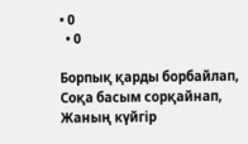• 0
  • 0

Борпық қарды борбайлап,
Соқа басым сорқайнап,
Жаның күйгiр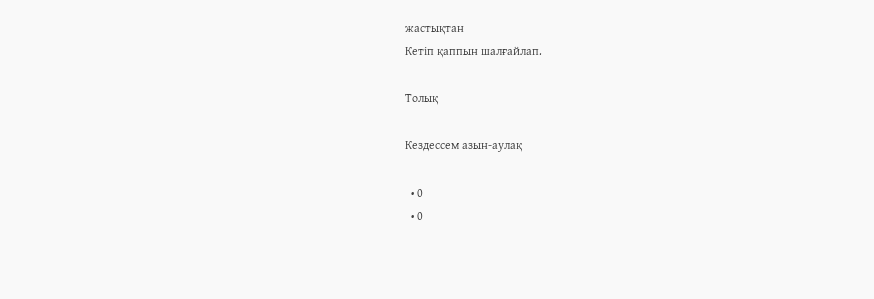жастықтан
Кетiп қаппын шалғайлап.

Толық

Кездессем азын-аулақ

  • 0
  • 0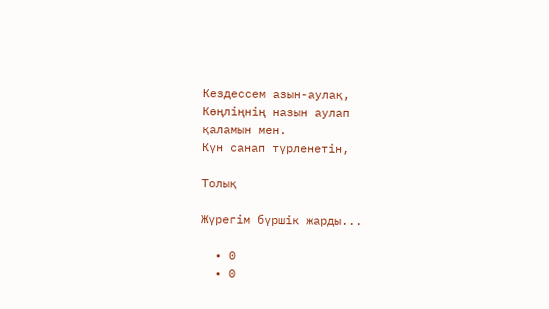Кездессем азын-аулақ,
Көңлiңнiң назын аулап
қаламын мен.
Күн санап түрленетiн,

Толық

Жүрегім бүршік жарды...

  • 0
  • 0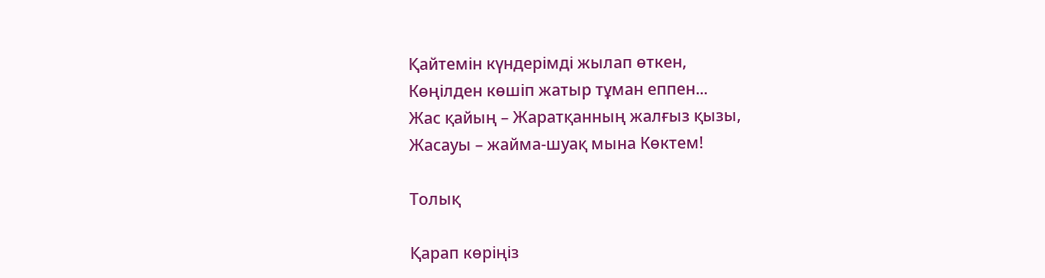Қайтемін күндерімді жылап өткен,
Көңілден көшіп жатыр тұман еппен...
Жас қайың – Жаратқанның жалғыз қызы,
Жасауы – жайма-шуақ мына Көктем!

Толық

Қарап көріңіз